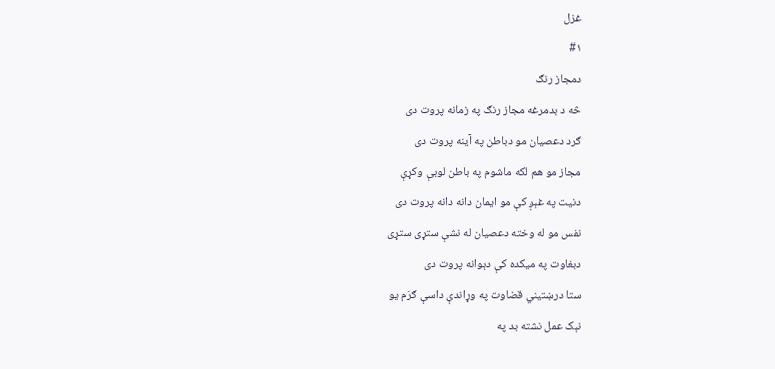غزل
#۱
دمجاز رنګ
څه د بدمرغه مجاز رنګ په زمانه پروت دی
ګرد دعصیان مو دباطن په آینه پروت دی
مجاز مو هم لکه ماشوم په باطن لوبې وکړې
دنیت په غېږ کې مو ایمان دانه دانه پروت دی
نفس مو له وخته دعصیان له نشې ستړی ستړی
دبغاوت په میکده کې دېوانه پروت دی
ستا درښتیني قضاوت په وړاندې داسې ګرَم یو
نېک عمل نشته بد په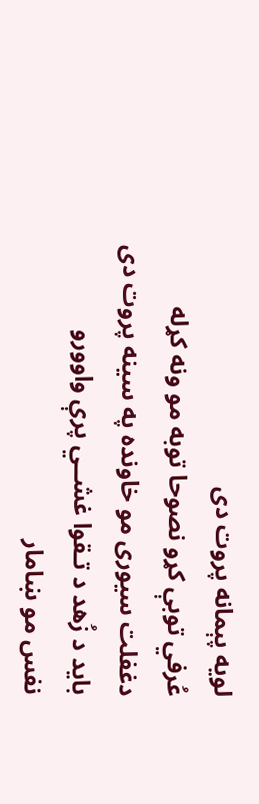لویه پېمانه پروت دی
عُرفي توبې کړو نصوحا توبه مو ونه کړله
دغفلت سیوری مو خاونده په سینه پروت دی
باید د زُهد د تـقوا غشــي پرې واوورو
نفس مو ښامار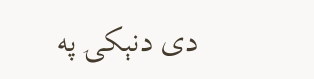دی دنېکۍ په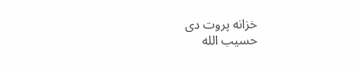خزانه پروت دی
حسیب الله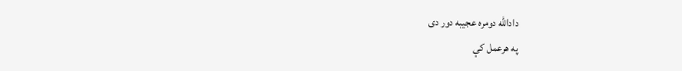دادالله دومره عجیبه دور دی
په هرعمل کې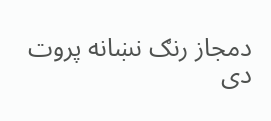دمجاز رنګ نښانه پروت دی